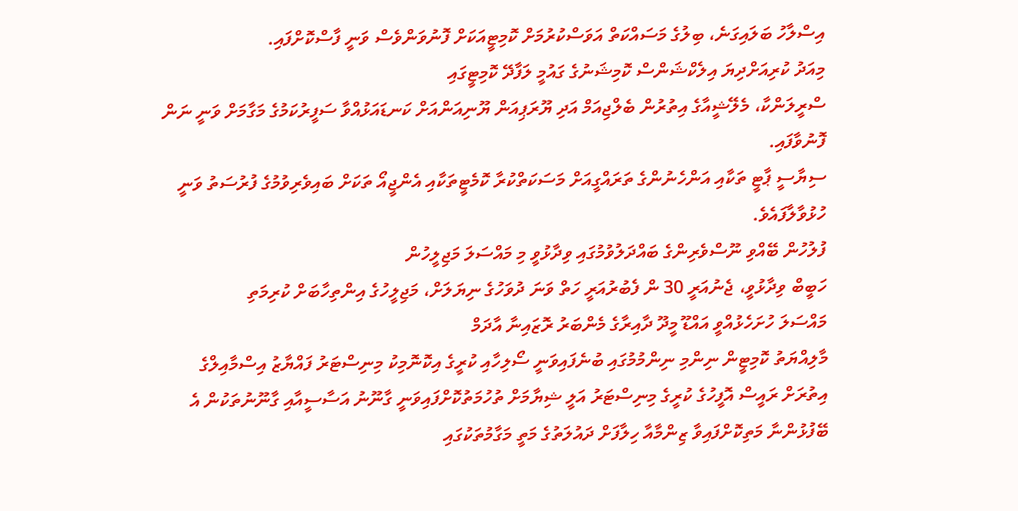އިސްލާހު ބަލައިގަނެ، ބިލުގެ މަސައްކަތް އަވަސްކުރުމަށް ކޮމިޓީއަކަށް ފޮނުވަންވެސް ވަނީ ފާސްކޮށްފައި.
މިއަދު ކުރިއަށްދިޔަ އިލެކްޝަންސް ކޮމިޝަނުގެ ގައުމީ ލަފާދޭ ކޮމިޓީގައި
ސްރީލަންކާ، މެލޭޝީއާގެ އިތުރުން ބެލްޖިއަމް އަދި ޔޫރަޕިއަން ޔޫނިއަންއަށް ކަނޑައަޅުއްވާ ސަފީރުކަމުގެ މަގާމަށް ވަނީ ނަން ފޮނުވާފައި.
ސިޔާސީ ޕާޓީ ތަކާއި އަންހެނުންގެ ތަރައްގީއަށް މަސަކަތްކުރާ ކޮމެޓީތަކާއި އެންޖީއޯ ތަކަށް ބައިވެރިވުމުގެ ފުރުސަތު ވަނީ ހުޅުވާލާފައެވެ.
ފުލުހުން ބޭއްވި ނޫސްވެރިންގެ ބައްދަލުވުމުގައި ވިދާޅުވީ މި މައްސަލަ މަޖިލީހުން
ހަބީބް ވިދާޅުވީ، ޖެނުއަރީ 30 ން ފެބުރުއަރީ ހަތް ވަނަ ދުވަހުގެ ނިޔަލަށް، މަޖިލީހުގެ އިންތިހާބަށް ކުރިމަތި
މައްސަލަ ހުށަހެޅުއްވީ އައްޑޫ މީދޫ ދާއިރާގެ މެންބަރު ރޮޒައިނާ އާދަމް
މާލިއްޔަތު ކޮމިޓީން ނިންމި ނިންމުމުގައި ބުނެފައިވަނީ ސޯލިހާއި ކުރީގެ އިކޮނޮމިކު މިނިސްޓަރު ފައްޔާޒު އިސްމާއިލްގެ އިތުރަށް ރައީސް އޮފީހުގެ ކުރީގެ މިނިސްޓަރު އަލީ ޝިޔާމަށް ތުހުމަތުކޮށްފައިވަނީ ގާނޫނު އަސާސީއާއި ގާނޫނުތަކުން އެ ބޭފުޅުންނާ މަތިކޮށްފައިވާ ޒިންމާއާ ހިލާފަށް ދައުލަތުގެ މަތީ މަގާމުތަކުގައި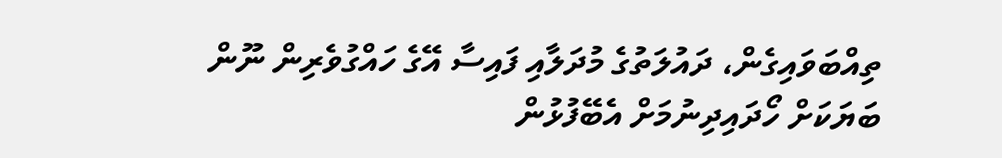ތިއްބަވައިގެން، ދައުލަތުގެ މުދަލާއި ފައިސާ އޭގެ ހައްގުވެރިން ނޫން ބަޔަކަށް ހޯދައިދިނުމަށް އެބޭފުޅުން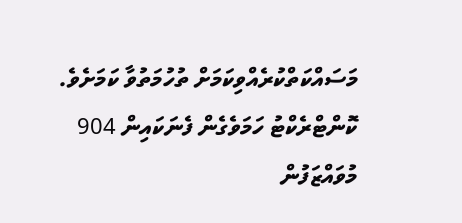މަސައްކަތްކުރެއްވިކަމަށް ތުހުމަތުވާ ކަމަށެވެ.
ކޮންޓްރެކްޓު ހަމަވެގެން ފެނަކައިން 904 މުވައްޒަފުން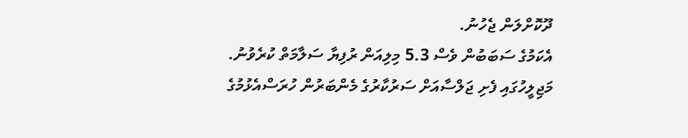ދޫކޮށްލަން ޖެހުނު.
އެކަމުގެ ސަބަބުން ވެސް 5.3 މިލިއަން ރުފިޔާ ސަލާމަތް ކުރެވުނު.
މަޖިލީހުގައި ފެށި ޖަލްސާއަށް ސަރުކާރުގެ މެންބަރުން ހުރަސްއެޅުމުގެ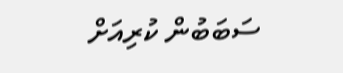ސަބަބުން ކުރިއަށް